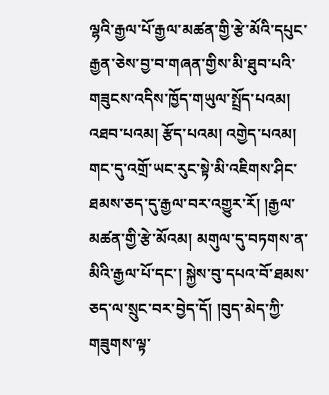ལྷའི་རྒྱལ་པོ་རྒྱལ་མཚན་གྱི་རྩེ་མོའི་དཔུང་རྒྱན་ཅེས་བྱ་བ་གཞན་གྱིས་མི་ཐུབ་པའི་གཟུངས་འདིས་ཁྱོད་གཡུལ་སྤྲོད་པའམ། འཐབ་པའམ། རྩོད་པའམ། འགྱེད་པའམ། གང་དུ་འགྲོ་ཡང་རུང་སྟེ་མི་འཇིགས་ཤིང་ཐམས་ཅད་དུ་རྒྱལ་བར་འགྱུར་རོ། །རྒྱལ་མཚན་གྱི་རྩེ་མོའམ། མགུལ་དུ་བཏགས་ན་མིའི་རྒྱལ་པོ་དང་། སྐྱེས་བུ་དཔའ་བོ་ཐམས་ཅད་ལ་སྲུང་བར་བྱེད་དོ། །བུད་མེད་ཀྱི་གཟུགས་ལྟ་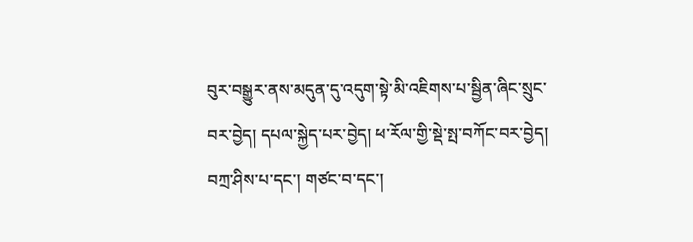བུར་བསྒྱུར་ནས་མདུན་དུ་འདུག་སྟེ་མི་འཇིགས་པ་སྦྱིན་ཞིང་སྲུང་བར་བྱེད། དཔལ་སྐྱེད་པར་བྱེད། ཕ་རོལ་གྱི་སྡེ་སྤ་བཀོང་བར་བྱེད། བཀྲ་ཤིས་པ་དང་། གཙང་བ་དང་།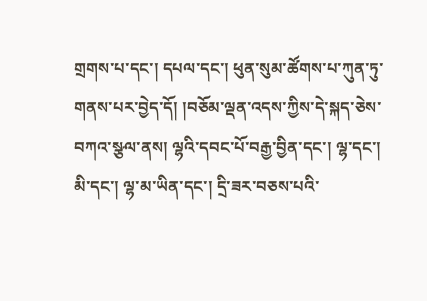གྲགས་པ་དང་། དཔལ་དང་། ཕུན་སུམ་ཚོགས་པ་ཀུན་ཏུ་གནས་པར་བྱེད་དོ། །བཅོམ་ལྡན་འདས་ཀྱིས་དེ་སྐད་ཅེས་བཀའ་སྩལ་ནས། ལྷའི་དབང་པོ་བརྒྱ་བྱིན་དང་། ལྷ་དང་། མི་དང་། ལྷ་མ་ཡིན་དང་། དྲི་ཟར་བཅས་པའི་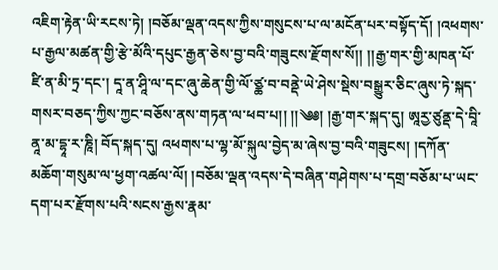འཇིག་རྟེན་ཡི་རངས་ཏེ། །བཅོམ་ལྡན་འདས་ཀྱིས་གསུངས་པ་ལ་མངོན་པར་བསྟོད་དོ། །འཕགས་པ་རྒྱལ་མཚན་གྱི་རྩེ་མོའི་དཔུང་རྒྱན་ཅེས་བྱ་བའི་གཟུངས་རྫོགས་སོ།། །།རྒྱ་གར་གྱི་མཁན་པོ་ཛི་ན་མི་ཏྲ་དང་། དཱ་ན་ཤཱི་ལ་དང་ཞུ་ཆེན་གྱི་ལོ་ཙྪ་བ་བནྡེ་ཡེ་ཤེས་སྡེས་བསྒྱུར་ཅིང་ཞུས་ཏེ་སྐད་གསར་བཅད་ཀྱིས་ཀྱང་བཅོས་ནས་གཏན་ལ་ཕབ་པ།། །།༄༅། །རྒྱ་གར་སྐད་དུ། ཨཱརྱ་ཙུནྡ་དེ་བཱི་ནཱ་མ་དྷཱ་ར་ཎཱི། བོད་སྐད་དུ། འཕགས་པ་ལྷ་མོ་སྐུལ་བྱེད་མ་ཞེས་བྱ་བའི་གཟུངས། །དཀོན་མཆོག་གསུམ་ལ་ཕྱག་འཚལ་ལོ། །བཅོམ་ལྡན་འདས་དེ་བཞིན་གཤེགས་པ་དགྲ་བཅོམ་པ་ཡང་དག་པར་རྫོགས་པའི་སངས་རྒྱས་རྣམ་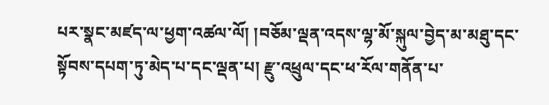པར་སྣང་མཛད་ལ་ཕྱག་འཚལ་ལོ། །བཅོམ་ལྡན་འདས་ལྷ་མོ་སྐུལ་བྱེད་མ་མཐུ་དང་སྟོབས་དཔག་ཏུ་མེད་པ་དང་ལྡན་པ། རྫུ་འཕྲུལ་དང་ཕ་རོལ་གནོན་པ་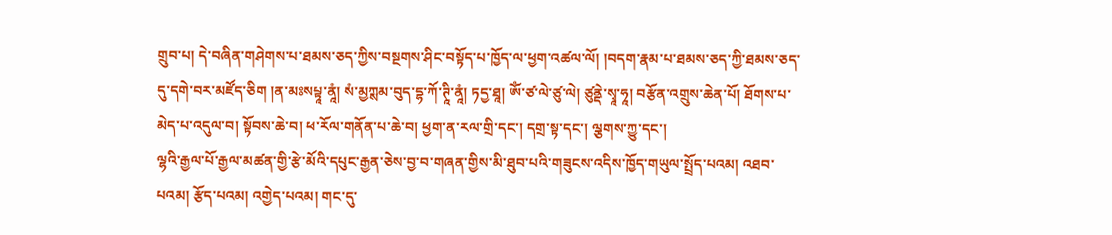གྲུབ་པ། དེ་བཞིན་གཤེགས་པ་ཐམས་ཅད་ཀྱིས་བསྔགས་ཤིང་བསྟོད་པ་ཁྱོད་ལ་ཕྱག་འཚལ་ལོ། །བདག་རྣམ་པ་ཐམས་ཅད་ཀྱི་ཐམས་ཅད་དུ་དགེ་བར་མཛོད་ཅིག །ན་མཿསཔྟཱ་ནཱཾ། སཾ་མྱཀྶམ་བུད་དྷ་ཀོ་ཊཱི་ནཱཾ། ཏདྱ་ཐཱ། ཨོཾ་ཙ་ལེ་ཙུ་ལེ། ཙུནྡེ་སྭཱ་ཧཱ། བརྩོན་འགྲུས་ཆེན་པོ། ཐོགས་པ་མེད་པ་འདུལ་བ། སྟོབས་ཆེ་བ། ཕ་རོལ་གནོན་པ་ཆེ་བ། ཕྱག་ན་རལ་གྲི་དང་། དགྲ་སྟ་དང་། ལྕགས་ཀྱུ་དང་།
ལྷའི་རྒྱལ་པོ་རྒྱལ་མཚན་གྱི་རྩེ་མོའི་དཔུང་རྒྱན་ཅེས་བྱ་བ་གཞན་གྱིས་མི་ཐུབ་པའི་གཟུངས་འདིས་ཁྱོད་གཡུལ་སྤྲོད་པའམ། འཐབ་པའམ། རྩོད་པའམ། འགྱེད་པའམ། གང་དུ་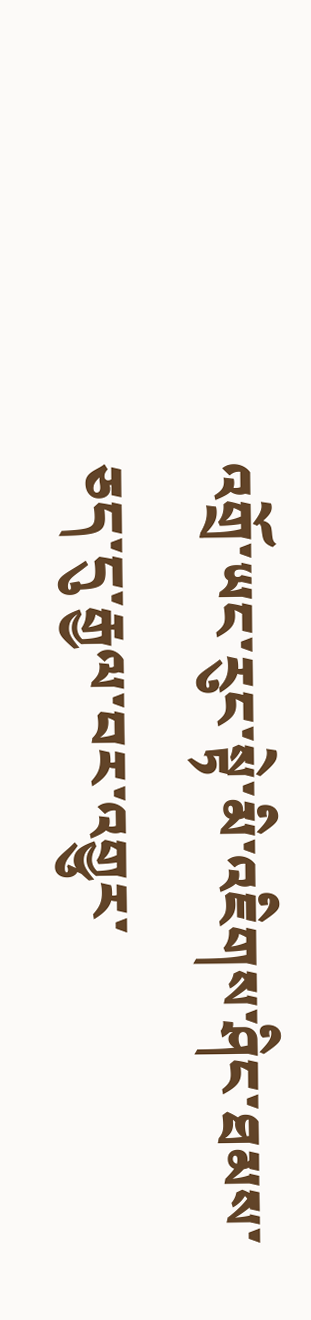འགྲོ་ཡང་རུང་སྟེ་མི་འཇིགས་ཤིང་ཐམས་ཅད་དུ་རྒྱལ་བར་འགྱུར་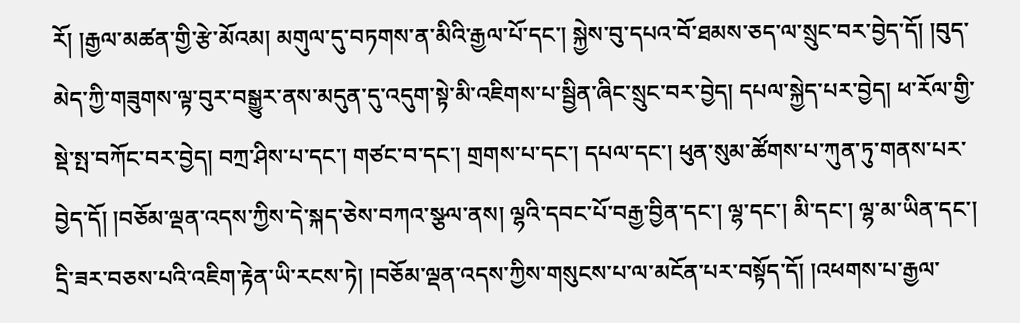རོ། །རྒྱལ་མཚན་གྱི་རྩེ་མོའམ། མགུལ་དུ་བཏགས་ན་མིའི་རྒྱལ་པོ་དང་། སྐྱེས་བུ་དཔའ་བོ་ཐམས་ཅད་ལ་སྲུང་བར་བྱེད་དོ། །བུད་མེད་ཀྱི་གཟུགས་ལྟ་བུར་བསྒྱུར་ནས་མདུན་དུ་འདུག་སྟེ་མི་འཇིགས་པ་སྦྱིན་ཞིང་སྲུང་བར་བྱེད། དཔལ་སྐྱེད་པར་བྱེད། ཕ་རོལ་གྱི་སྡེ་སྤ་བཀོང་བར་བྱེད། བཀྲ་ཤིས་པ་དང་། གཙང་བ་དང་། གྲགས་པ་དང་། དཔལ་དང་། ཕུན་སུམ་ཚོགས་པ་ཀུན་ཏུ་གནས་པར་བྱེད་དོ། །བཅོམ་ལྡན་འདས་ཀྱིས་དེ་སྐད་ཅེས་བཀའ་སྩལ་ནས། ལྷའི་དབང་པོ་བརྒྱ་བྱིན་དང་། ལྷ་དང་། མི་དང་། ལྷ་མ་ཡིན་དང་། དྲི་ཟར་བཅས་པའི་འཇིག་རྟེན་ཡི་རངས་ཏེ། །བཅོམ་ལྡན་འདས་ཀྱིས་གསུངས་པ་ལ་མངོན་པར་བསྟོད་དོ། །འཕགས་པ་རྒྱལ་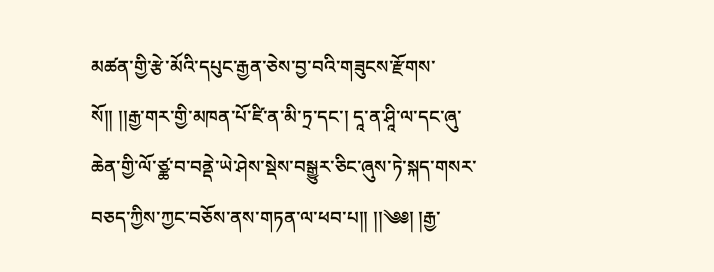མཚན་གྱི་རྩེ་མོའི་དཔུང་རྒྱན་ཅེས་བྱ་བའི་གཟུངས་རྫོགས་སོ།། །།རྒྱ་གར་གྱི་མཁན་པོ་ཛི་ན་མི་ཏྲ་དང་། དཱ་ན་ཤཱི་ལ་དང་ཞུ་ཆེན་གྱི་ལོ་ཙྪ་བ་བནྡེ་ཡེ་ཤེས་སྡེས་བསྒྱུར་ཅིང་ཞུས་ཏེ་སྐད་གསར་བཅད་ཀྱིས་ཀྱང་བཅོས་ནས་གཏན་ལ་ཕབ་པ།། །།༄༅། །རྒྱ་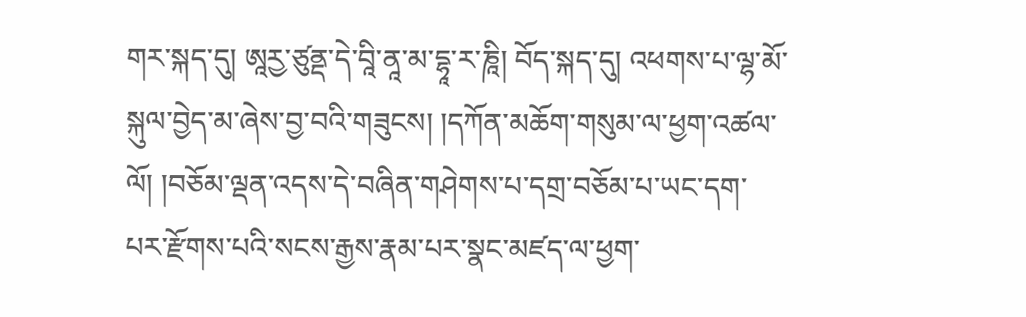གར་སྐད་དུ། ཨཱརྱ་ཙུནྡ་དེ་བཱི་ནཱ་མ་དྷཱ་ར་ཎཱི། བོད་སྐད་དུ། འཕགས་པ་ལྷ་མོ་སྐུལ་བྱེད་མ་ཞེས་བྱ་བའི་གཟུངས། །དཀོན་མཆོག་གསུམ་ལ་ཕྱག་འཚལ་ལོ། །བཅོམ་ལྡན་འདས་དེ་བཞིན་གཤེགས་པ་དགྲ་བཅོམ་པ་ཡང་དག་པར་རྫོགས་པའི་སངས་རྒྱས་རྣམ་པར་སྣང་མཛད་ལ་ཕྱག་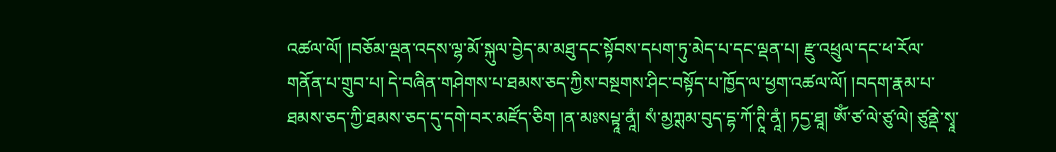འཚལ་ལོ། །བཅོམ་ལྡན་འདས་ལྷ་མོ་སྐུལ་བྱེད་མ་མཐུ་དང་སྟོབས་དཔག་ཏུ་མེད་པ་དང་ལྡན་པ། རྫུ་འཕྲུལ་དང་ཕ་རོལ་གནོན་པ་གྲུབ་པ། དེ་བཞིན་གཤེགས་པ་ཐམས་ཅད་ཀྱིས་བསྔགས་ཤིང་བསྟོད་པ་ཁྱོད་ལ་ཕྱག་འཚལ་ལོ། །བདག་རྣམ་པ་ཐམས་ཅད་ཀྱི་ཐམས་ཅད་དུ་དགེ་བར་མཛོད་ཅིག །ན་མཿསཔྟཱ་ནཱཾ། སཾ་མྱཀྶམ་བུད་དྷ་ཀོ་ཊཱི་ནཱཾ། ཏདྱ་ཐཱ། ཨོཾ་ཙ་ལེ་ཙུ་ལེ། ཙུནྡེ་སྭཱ་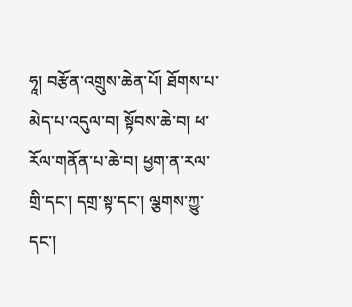ཧཱ། བརྩོན་འགྲུས་ཆེན་པོ། ཐོགས་པ་མེད་པ་འདུལ་བ། སྟོབས་ཆེ་བ། ཕ་རོལ་གནོན་པ་ཆེ་བ། ཕྱག་ན་རལ་གྲི་དང་། དགྲ་སྟ་དང་། ལྕགས་ཀྱུ་དང་།